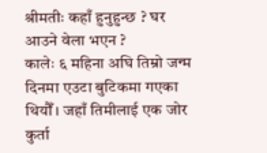श्रीमतीः कहाँ हुनुहुन्छ ? घर आउने वेला भएन ?
कालेः ६ महिना अघि तिम्रो जन्म दिनमा एउटा बुटिकमा गएका थियौँ । जहाँ तिमीलाई एक जोर कुर्ता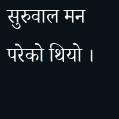सुरुवाल मन परेको थियो ।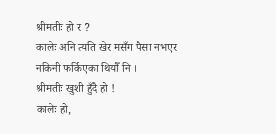श्रीमतीः हो र ?
कालेः अनि त्यति खेर मसँग पैसा नभएर नकिनी फर्किएका थियौँ नि ।
श्रीमतीः खुशी हुँदै हो !
कालेः हो,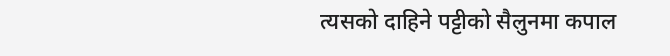त्यसको दाहिने पट्टीको सैलुनमा कपाल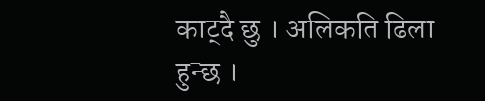काट्दै छु । अलिकति ढिला हुन्छ ।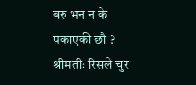बरु भन न के पकाएकी छौ ?
श्रीमतीः रिसले चुर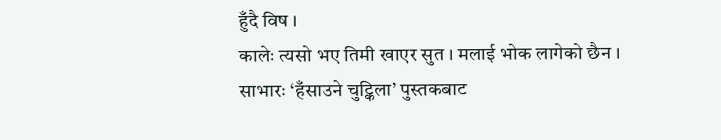हुँदै विष ।
कालेः त्यसो भए तिमी खाएर सुत । मलाई भोक लागेको छैन ।
साभारः ‘हँसाउने चुट्किला’ पुस्तकबाट